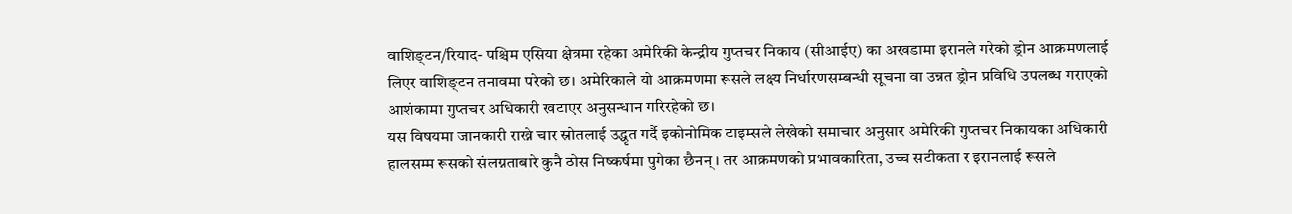वाशिङ्टन/रियाद- पश्चिम एसिया क्षेत्रमा रहेका अमेरिकी केन्द्रीय गुप्तचर निकाय (सीआईए) का अखडामा इरानले गरेको ड्रोन आक्रमणलाई लिएर वाशिङ्टन तनावमा परेको छ। अमेरिकाले यो आक्रमणमा रूसले लक्ष्य निर्धारणसम्बन्धी सूचना वा उन्नत ड्रोन प्रविधि उपलब्ध गराएको आशंकामा गुप्तचर अधिकारी खटाएर अनुसन्धान गरिरहेको छ।
यस विषयमा जानकारी राख्ने चार स्रोतलाई उद्धृत गर्दै इकोनोमिक टाइम्सले लेखेको समाचार अनुसार अमेरिकी गुप्तचर निकायका अधिकारी हालसम्म रूसको संलग्नताबारे कुनै ठोस निष्कर्षमा पुगेका छैनन्। तर आक्रमणको प्रभावकारिता, उच्च सटीकता र इरानलाई रूसले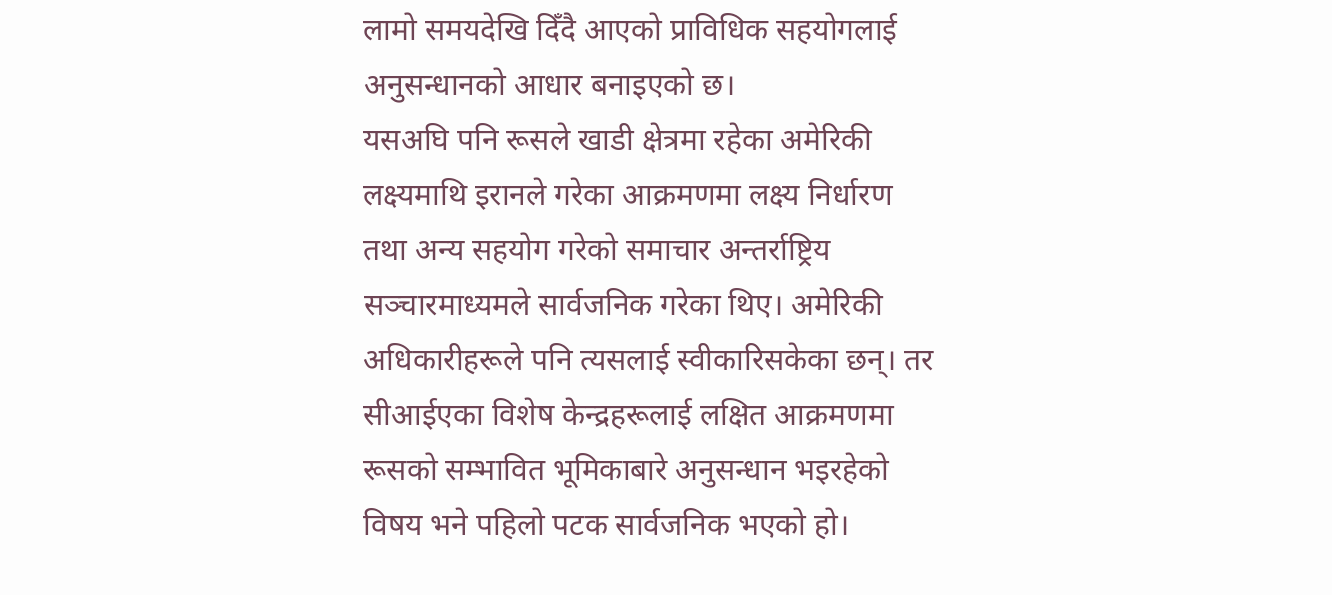लामो समयदेखि दिँदै आएको प्राविधिक सहयोगलाई अनुसन्धानको आधार बनाइएको छ।
यसअघि पनि रूसले खाडी क्षेत्रमा रहेका अमेरिकी लक्ष्यमाथि इरानले गरेका आक्रमणमा लक्ष्य निर्धारण तथा अन्य सहयोग गरेको समाचार अन्तर्राष्ट्रिय सञ्चारमाध्यमले सार्वजनिक गरेका थिए। अमेरिकी अधिकारीहरूले पनि त्यसलाई स्वीकारिसकेका छन्। तर सीआईएका विशेष केन्द्रहरूलाई लक्षित आक्रमणमा रूसको सम्भावित भूमिकाबारे अनुसन्धान भइरहेको विषय भने पहिलो पटक सार्वजनिक भएको हो।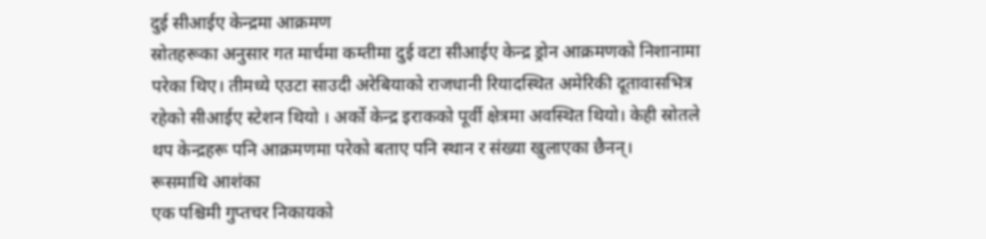दुई सीआईए केन्द्रमा आक्रमण
स्रोतहरूका अनुसार गत मार्चमा कम्तीमा दुई वटा सीआईए केन्द्र ड्रोन आक्रमणको निशानामा परेका थिए। तीमध्ये एउटा साउदी अरेबियाको राजधानी रियादस्थित अमेरिकी दूतावासभित्र रहेको सीआईए स्टेशन थियो । अर्को केन्द्र इराकको पूर्वी क्षेत्रमा अवस्थित थियो। केही स्रोतले थप केन्द्रहरू पनि आक्रमणमा परेको बताए पनि स्थान र संख्या खुलाएका छैनन्।
रूसमाथि आशंका
एक पश्चिमी गुप्तचर निकायको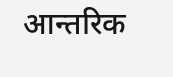आन्तरिक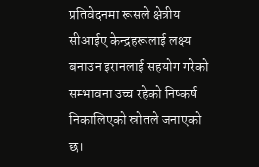प्रतिवेदनमा रूसले क्षेत्रीय सीआईए केन्द्रहरूलाई लक्ष्य बनाउन इरानलाई सहयोग गरेको सम्भावना उच्च रहेको निष्कर्ष निकालिएको स्रोतले जनाएको छ।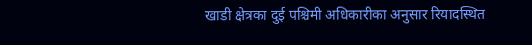खाडी क्षेत्रका दुई पश्चिमी अधिकारीका अनुसार रियादस्थित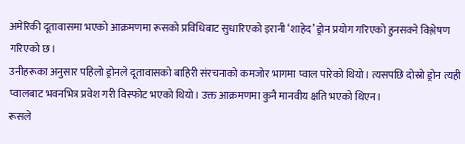अमेरिकी दूतावासमा भएको आक्रमणमा रूसको प्रविधिबाट सुधारिएको इरानी ‘शाहेद’ ड्रोन प्रयोग गरिएको हुनसक्ने विश्लेषण गरिएको छ।
उनीहरूका अनुसार पहिलो ड्रोनले दूतावासको बाहिरी संरचनाको कमजोर भागमा प्वाल पारेको थियो। त्यसपछि दोस्रो ड्रोन त्यही प्वालबाट भवनभित्र प्रवेश गरी विस्फोट भएको थियो। उक्त आक्रमणमा कुनै मानवीय क्षति भएको थिएन।
रूसले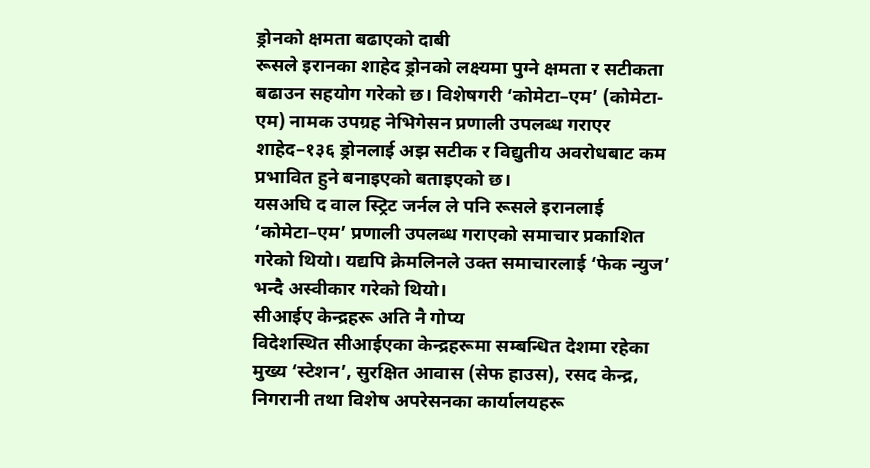ड्रोनको क्षमता बढाएको दाबी
रूसले इरानका शाहेद ड्रोनको लक्ष्यमा पुग्ने क्षमता र सटीकता बढाउन सहयोग गरेको छ। विशेषगरी ‘कोमेटा–एम’ (कोमेटा-एम) नामक उपग्रह नेभिगेसन प्रणाली उपलब्ध गराएर शाहेद–१३६ ड्रोनलाई अझ सटीक र विद्युतीय अवरोधबाट कम प्रभावित हुने बनाइएको बताइएको छ।
यसअघि द वाल स्ट्रिट जर्नल ले पनि रूसले इरानलाई ‘कोमेटा–एम’ प्रणाली उपलब्ध गराएको समाचार प्रकाशित गरेको थियो। यद्यपि क्रेमलिनले उक्त समाचारलाई ‘फेक न्युज’ भन्दै अस्वीकार गरेको थियो।
सीआईए केन्द्रहरू अति नै गोप्य
विदेशस्थित सीआईएका केन्द्रहरूमा सम्बन्धित देशमा रहेका मुख्य ‘स्टेशन’, सुरक्षित आवास (सेफ हाउस), रसद केन्द्र, निगरानी तथा विशेष अपरेसनका कार्यालयहरू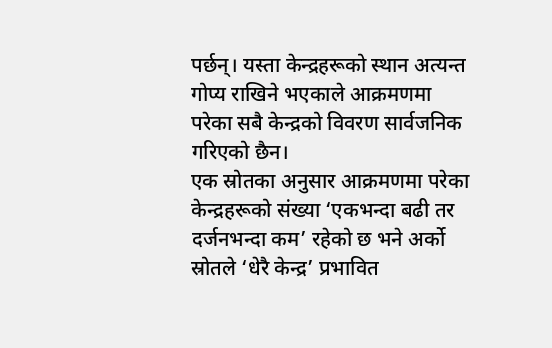पर्छन्। यस्ता केन्द्रहरूको स्थान अत्यन्त गोप्य राखिने भएकाले आक्रमणमा परेका सबै केन्द्रको विवरण सार्वजनिक गरिएको छैन।
एक स्रोतका अनुसार आक्रमणमा परेका केन्द्रहरूको संख्या ‘एकभन्दा बढी तर दर्जनभन्दा कम’ रहेको छ भने अर्को स्रोतले ‘धेरै केन्द्र’ प्रभावित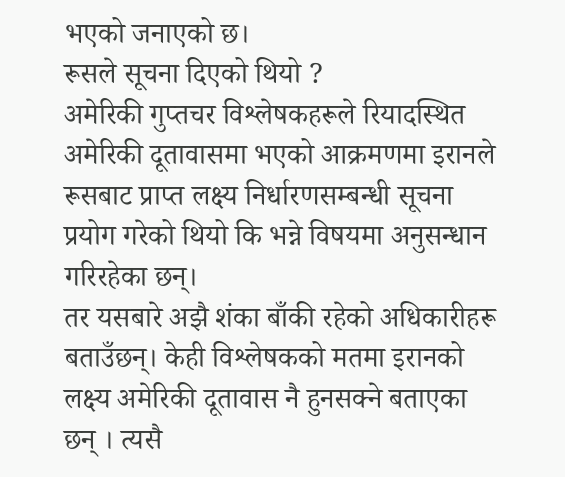भएको जनाएको छ।
रूसले सूचना दिएको थियो ?
अमेरिकी गुप्तचर विश्लेषकहरूले रियादस्थित अमेरिकी दूतावासमा भएको आक्रमणमा इरानले रूसबाट प्राप्त लक्ष्य निर्धारणसम्बन्धी सूचना प्रयोग गरेको थियो कि भन्ने विषयमा अनुसन्धान गरिरहेका छन्।
तर यसबारे अझै शंका बाँकी रहेको अधिकारीहरू बताउँछन्। केही विश्लेषकको मतमा इरानको लक्ष्य अमेरिकी दूतावास नै हुनसक्ने बताएका छन् । त्यसै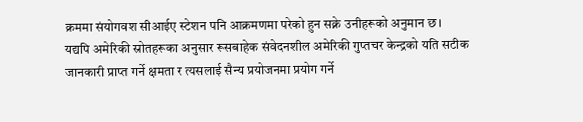क्रममा संयोगवश सीआईए स्टेशन पनि आक्रमणमा परेको हुन सक्ने उनीहरूको अनुमान छ।
यद्यपि अमेरिकी स्रोतहरूका अनुसार रूसबाहेक संवेदनशील अमेरिकी गुप्तचर केन्द्रको यति सटीक जानकारी प्राप्त गर्ने क्षमता र त्यसलाई सैन्य प्रयोजनमा प्रयोग गर्ने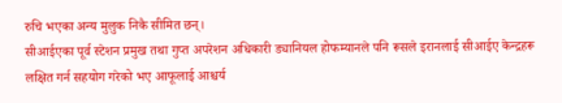रुचि भएका अन्य मुलुक निकै सीमित छन्।
सीआईएका पूर्व स्टेशन प्रमुख तथा गुप्त अपरेशन अधिकारी ड्यानियल होफम्यानले पनि रूसले इरानलाई सीआईए केन्द्रहरू लक्षित गर्न सहयोग गरेको भए आफूलाई आश्चर्य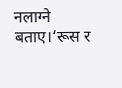नलाग्ने बताए।‘रूस र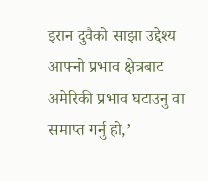इरान दुवैको साझा उद्देश्य आफ्नो प्रभाव क्षेत्रबाट अमेरिकी प्रभाव घटाउनु वा समाप्त गर्नु हो,’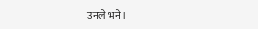उनले भने।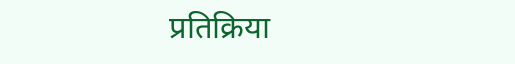प्रतिक्रिया